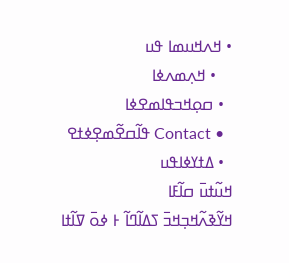• ߞߍߞߎߘߊ ߟߎ
    • ߞߍ߲ߘߍߦߊ
  • ߛߋ߲ߞߏߟߊߘߐߦߊ
  • Contact ߟߊ߬ߛߐ߬ߘߐ߲ߦߙߐ
  • ߡߙߌߦߊߟߎ
ߞߎ߬ߙߎ߫ ߛߊ߬ߓߊ
ߞߌ߬ߢߍ߬ߞߏ߲ߞߏ߫ ߖߡߊ߬ߣߊ߬ ߅ ߦߋ߫ ߜߊ߬ߙߊ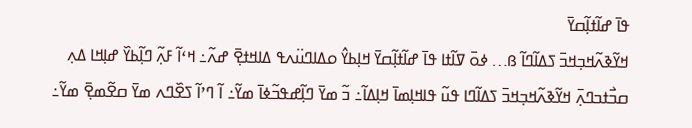ߟߊ߫ ߝߊ߬ߙߊ߲߬ߛߌ߫
ߞߌ߬ߢߍ߬ߞߏ߲ߞߏ߫ ߖߡߊ߬ߣߊ߬ ß… ߦߋ߫ ߜߊ߬ߙߊ ߟߊ߫ ߝߊ߬ߙߊ߲߬ߛߌ߫ ߞߊ߲ߕߌ߮ ߋߡߊߣߎ߳ߍߟ ߡߊߞߙߐ߲߫ ߝߍ߬߸ ߞߵߊ߬ ߓߍ߲߬ ߣߊ߲߬ߕߌ߰ ߝߊ߲ߞߊ ߡߍ߲ ߛߏ߯ߙߏߣߍ߲߫ ߞߌ߬ߢߍ߬ߞߏ߲ߞߏ߫ ߖߡߊ߬ߣߊ ߟߎ߬ ߟߊߞߊ߲ߘߊ߫ ߞߊ߲ߡߊ߬߸ ߏ߬ ߘߌ߫ ߣߊ߲߬ߝߟߏ߬ߦߊ߫ ߘߌ߬߸ ߊ߬ ߣߴߊ߬ ߖߐ߰ߣߍ ߘߌ߫ ߛߐ߬ߘߐ߲߫ ߘߌ߬߸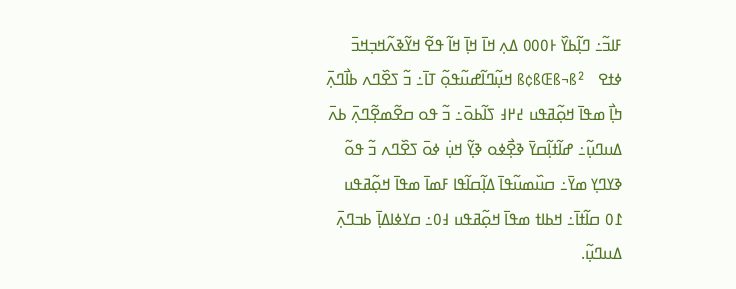ߓߊߏ߬߸ ߣߊ߲߬ߕߌ߰ ߅߀߀߀ ߡߍ߲ ߞߊ߫ ߞߊ߲߫ ߞߊ߬ ߟߐ߬ ߞߌ߬ߢߍ߬ߞߏ߲ߞߏ߫ ߦߙߐ   ß¢ßŒß¬ß² ߞߎ߲߬ߣߊ߬ߝߎ߬ߟߋ߲߬ ߠߊ߫߸ ߏ߬ ߖߐ߰ߣߍ ߕߊ߯ߣߍ߲߫ ߤߊ߲߯ ߘߟߊ߫ ߞߋ߲߬ߥߟߎ ߄߂߃ ߖߊ߬ߕߋ߫߸ ߏ߬ ߟߋ ߛߐ߬ߘߐ߲߬ߣߍ߲߫ ߕߍ߫ ߡߎߣߎ߲߬߸ ߝߊ߬ߙߊ߲߬ߛߌ߫ ߢߐ߲߯ߦߋ ߢߌ߲߬ ߞߎ߲߭ ߦߋ߫ ߖߐ߰ߣߍ ߏ߬ ߟߋ߬ ߢߌߣߌ߲ ߘߌ߫߸ ߛߎ߰ߘߎ߬ߟߊ߫ ߡߊ߲߬ߛߊ߬ߟߊ ߓߘߊ߫ ߘߟߊ߫ ߞߋ߲߬ߥߟߎ ߁߀ ߛߊ߬ߙߊ߫߸ ߞߕߊߙ ߘߟߊ߫ ߞߋ߲߬ߥߟߎ ߃߀߸ ߛߌߦߊߡߊ߲߫ ߕߏߣߍ߲߫ ߡߎߣߎ߲߬.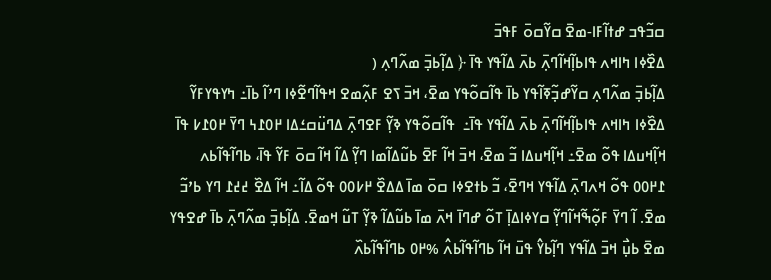ߛߏ߬ߟߏ ߝߙߊ߬ߓߊ-ߘߐ߫ ߛߌ߬ߛߋ߫ ߓߟߏ߫
ߡߐ߰ߦߊ ߤߊߞߍ ߟߊߕߊ߲߬ߞߊ߬ߣߍ߲߫ ߕߍ߫ ߡߊ߬ߟߌ ߟߊ߫ ﴿ ߡߊ߲߬ߕߏ߲߫ ߘߍ߬ߣߍ߲ (
ߡߊ߲߬ߕߏ߲߫ ߘߍ߬ߣߍ߲ ߛߌ߬ߝߏ߲߬ߧߊ߬ߟߌ ߕߊ߫ ߟߊ߬ߛߋ߬ߟߌ ߘߐ߫، ߞߏ߫ ߖߐ ߓߍ߲߬ߘߐ ߞߟߊ߬ߣߐ߬ߦߊ ߣߴߊ߬ ߕߊ߫߸ ߤߌߟߌߓߌ߬ ߡߐ߰ߦߊ ߤߊߞߍ ߟߊߕߊ߲߬ߞߊ߬ߣߍ߲߫ ߕߍ߫ ߡߊ߬ߟߌ ߟߊ߫߸  ߟߊ߬ߛߋ߬ߟߌ ߢߌ߲߬ ߓߐߣߍ߲߫ ߡߣߎ߳ߛߑߡߊ ߂߀߁߆ ߣߌ߫ ߂߀߁߇ ߟߊ߫ ߞߊ߲߬ߞߎߡߊ ߟߋ߬ ߘߐ߫߸ ߞߊ߲߬ߞߎߡߊ ߏ߬ ߘߐ߫، ߞߏ߫ ߞߊ߬ ߓߐ߫ ߕߎ߬ߡߊ߬ߘߊ ߣߌ߲߬ ߡߊ߬ ߞߊ߬ ߛߋ߫ ߓߌ߬ ߟߊ߫، ߕߣߊ߬ߟߊ߬ߕߍ ߁߂߀߀ ߟߋ߬ ߞߍߣߍ߲߫ ߡߊ߬ߟߌ ߞߣߐ߫، ߏ߬ ߕߙߐߦߊ ߛߋ߫ ߘߊ߫ ߡߡߐ߰ ߂߇߀߀ ߟߋ߬ ߡߊ߬߸ ߞߊ߬ ߡߐ߰ ߄߄߁ ߣߌ ߕߴߏ߬ ߘߐ߫. ߊ߬ ߣߌ߫ ߓߋ߲߬ߒ߬ߞߊ߬ߣߌ߲߬ ߛߌߦߊߡߊ߲߫ ߠߋ߬ ߝߣߊ߫ ߞߍ߫ ߘߊ߫ ߕߎ߬ߡߊ߬ ߢߌ߲߬ ߠߎ߬ ߞߘߐ߫. ߡߊ߲߬ߕߏ߲߫ ߘߍ߬ߣߍ߲߫ ߕߊ߫ ߝߐߟߌ ߘߐ߫ ߕߎ߲߯ ߞߏ߫ ߡߊ߬ߟߌ ߣߊ߲߬ߕߌ߮ ߟߎ߫ ߞߊ߬ ߕߣߊ߬ߟߊ߬ߕߍ߮ %߂߀ ߕߣߊ߬ߟߊ߬ߕߍ߰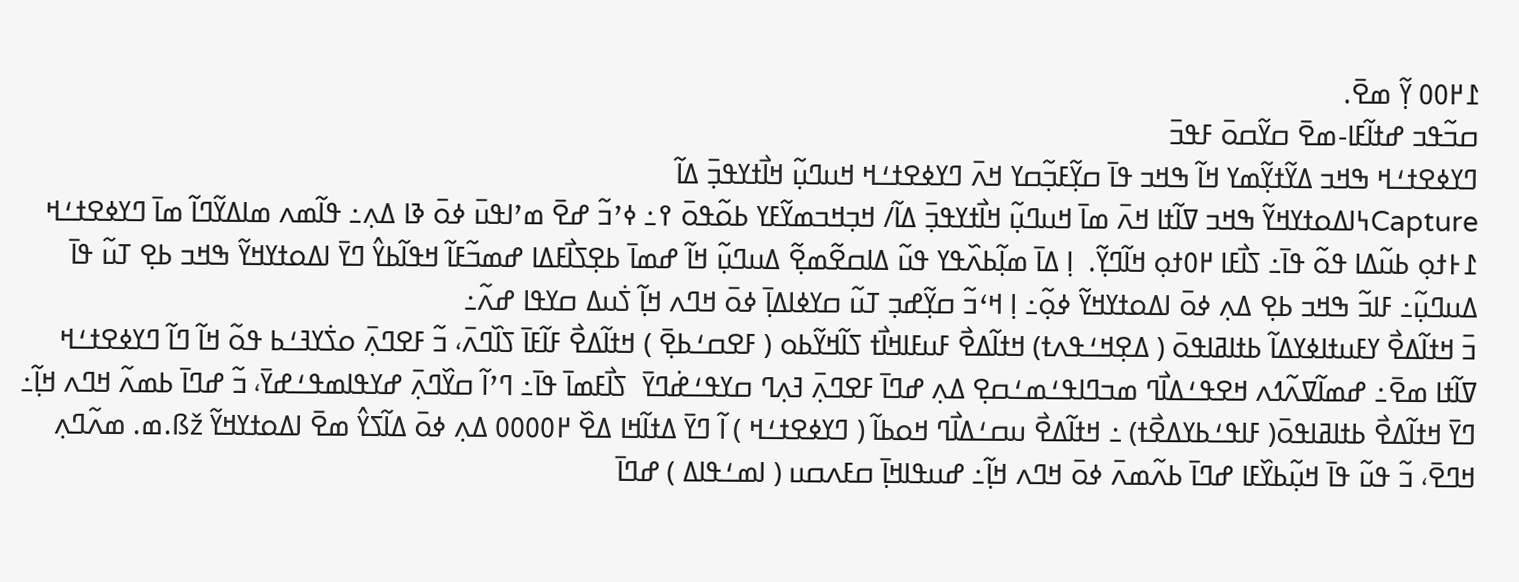߁߂߀߀ ߌ߲߬ ߘߐ߫.
ߛߏ߬ߟߏ ߝߙߊ߬ߓߊ-ߘߐ߫ ߛߌ߬ߛߋ߫ ߓߟߏ߫
ߣߌߦߐߙߑߞ ߒߞߏ ߡߌ߬ߙߌ߲߬ߘߌ ߞߊ߬ ߒߞߏ ߟߊ߫ ߛߌ߲߬ߓߏ߲߬ߛߌ ߞߍ߫ ߣߌߦߐߙߑߞ ߞߎߣߎ߲߬ ߞߊ߯ߙߌߟߏ߲߫ ߡߊ߬
Capture߆ߊߡߋߙߌߞߌ߬ ߒߞߏ ߜߊ߬ߙߊ ߞߍ߫ ߘߊ߫ ߞߎߣߎ߲߬ ߞߊ߯ߙߌߟߏ߲߫ ߡߊ߬/ ߞߏ߲ߞߏߘߌ߬ߓߌ ߕߋ߬ߟߋ߫ ߉߸ ߦߴߏ߬ ߝߐ߫ ߘߴߊߟߎ߫ ߦߋ߫ ߢߊ ߡߍ߲߸ ߟߊ߬ߘߍ ߘߊߡߌ߬ߣߊ߬ ߘߊ߫ ߣߌߦߐߙߑߞ ߁߅ߙߋ߲ ߕߎ߬ߡߊ ߟߋ߬ ߟߊ߫߸ ߖߊ߯ߓߊ ߂߀ߙߋ߲ ߞߊ߬ߣߌ߲߬.  ߊ߲ ߡߊ߫ ߘߊ߲߬ߕߍ߰ߟߌ ߟߎ߬ ߡߊߛߐ߬ߘߐ߲߬ ߡߎߣߎ߲߬ ߞߊ߬ ߝߘߊ߫ ߕߐ߲ߖߊ߯ߓߡߊ ߝߘߏ߬ߓߊ߬ ߞߟߊ߬ߕߌ߮ ߣߌ߫ ߊߡߋߙߌߞߌ߬ ߒߞߏ ߕߐ߲ ߠߎ߬ ߟߊ߫ ߡߎߣߎ߲߬߸ ߓߊߏ߬ ߒߞߏ ߕߐ߲ ߡߍ߲ ߦߋ߫ ߊߡߋߙߌߞߌ߬ ߦߋ߲߬߸ ߊ߲ ߞߵߏ߬ ߛߌ߲߬ߝߏ߲ ߠߎ߬ ߛߌߦߊߡߊ߲߫ ߦߋ߫ ߞߣߍ ߞߊ߲߬ ߖ߭ߎߡ ߛߌߟߊ ߝߍ߬߸
ߏ߫ ߞߙߊ߬ߡߐ߯ ߌߓߎߙߊߦߌߡߊ߬ ߕߙߊߥߊߟߋ߫ ( ߡߐ߲ߞߑߟߍߙ) ߞߙߊ߬ߡߐ߯ ߓߎߓߊߞߊ߯ߙ ߖߊ߬ߞߌ߬ߕߋ ( ߓߐߛߑߕߐ߲߫ ) ߞߙߊ߬ߡߐ߯ ߓߊ߬ߓߊ߫ ߖߊ߰ߣߍ߫، ߏ߬ ߓߐߣߍ߲߫ ߋߖ߭ߌߔߑߕ ߟߋ߬ ߞߊ߬ ߣߊ߬ ߣߌߦߐߙߑߞ ߜߊ߬ߙߊ ߘߐ߫߸ ߝߘߊ߬ߜߍ߬ߗߍ ߞߐߟߑߡߊ߯ߣ ߘߏߣߊߟߑߘߑߛߐ߲ ߡߍ߲ ߝߣߊ߫ ߓߐߣߍ߲߫ ߔߍ߲ߣ ߛߌߟߑߝ߭ߣߌ߫  ߖߊ߯ߓߘߊ߫ ߟߊ߫߸ ߣߴߊ߬ ߛߌ߰ߣߍ߲߫ ߝߌߟߊߘߟߑߝߌ߫، ߏ߬ ߝߣߊ߫ ߕߘߍ߬ ߞߣߍ ߞߊ߲߬߸ ߣߌ߫ ߞߙߊ߬ߡߐ߯ ߕߙߊߥߊߟߋ߫( ߓߊߟߑߕߌߡߐ߯ߙ) ߸ ߞߙߊ߬ߡߐ߯ ߎߛߑߡߊ߯ߣ ߞߋߕߊ߬ ( ߣߌߦߐߙߑߞ ) ߊ߬ ߣߌ߫ ߡߙߊ߬ߞߊ ߡߐ߰ ߂߀߀߀߀ ߡߍ߲ ߦߋ߫ ߡߊ߬ߖߌ߮ ߘߐ߫ ߊߡߋߙߌߞߌ߬ ßž.ߘ. ߘߍ߬ߣߍ߲ ߞߣߐ߫، ߏ߬ ߟߎ߬ ߟߊ߫ ߞߎ߲߬ߕߌ߰ߓߊ ߝߣߊ߫ ߕߍ߬ߘߍ߫ ߦߋ߫ ߞߣߍ ߞߊ߲߬߸ ߝߎߟߊߞߊ߲߫ ߛߓߍߛߎ ( ߊߘߑߟߊߡ ) ߝߣߊ߫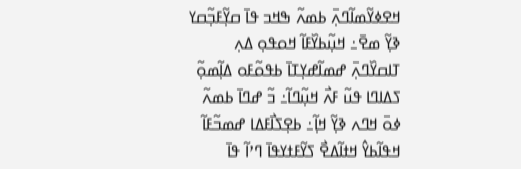ߞߐߦߌ߬ߘߊ߬ߣߍ߲߫ ߕߘߍ߬ ߒߞߏ ߟߊ߫ ߛߌ߲߬ߓߏ߲߬ߛߌ ߢߌ߲߬ ߘߐ߫߸ ߞߎ߲߬ߕߌ߰ߓߊ߬ ߞߋߟߋ߲ ߡߍ߲ ߠߊߛߌ߰ߣߍ߲߫ ߝߘߊ߬ߝߌ߲ߠߊ߫ ߕߟߋ߬ߓߋ ߡߊ߲߬ߘߋ߲߬ ߖߡߊߣߊ ߟߎ߬ ߓߍ߯ ߞߎ߲߬ߣߊ߬߸ ߏ߬ ߝߣߊ߫ ߕߘߍ߬ ߦߋ߫ ߞߣߍ ߢߌ߲߬ ߞߊ߲߬߸ ߕߐ߲ߖߊ߯ߓߡߊ ߝߘߏ߬ߓߊ߬ ߞߟߊ߬ߕߌ߮ ߞߙߊ߬ߡߐ߯ ߖߌ߬ߓߙߌߟߊ߫ ߣߴߊ߬ ߟߊ߫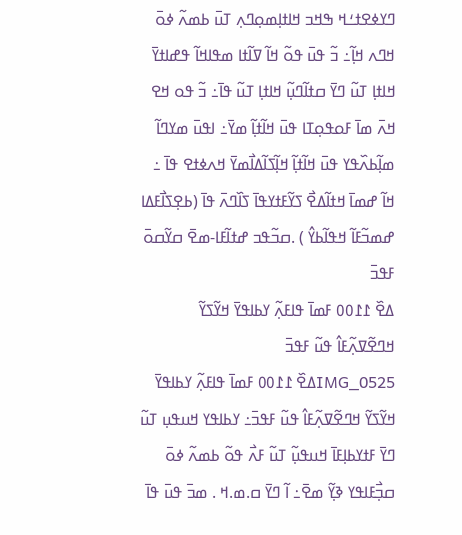ߣߌߦߐߙߑߞ ߒߞߏ ߞߊߙߊ߲ߘߋ߲ߣߍ߲ ߠߎ߫ ߕߘߍ߬ ߦߋ߫ ߞߣߍ ߞߊ߲߬߸ ߏ߬ ߟߎ߫ ߟߋ߬ ߞߊ߬ ߜߊ߬ߙߊ ߘߟߊߞߊ߬ ߟߝߊߙߌ߫ ߞߊߙߊ߲ ߠߎ߬ ߣߌ߫ ߛߙߊ߬ߣߎ߲߬ ߞߊߙߊ߲ ߠߎ߬ ߟߊ߫߸ ߏ߬ ߟߋ ߞߐ ߞߍ߫ ߘߊ߫ ߓߋߟߋ߲ߠߊ ߟߎ߫ ߞߊ߬ߙߊ߲߬ ߘߌ߫߸ ߊߟߎ߫ ߘߌߣߊ߬ ߘߊ߲߬ߕߍ߰ߟߌ ߟߎ߫ ߞߊ߬ߙߊ߲߬ ߞߊ߲߬ߖߊ߬ߡߊ߯ߘߌ߫ ߞߍߦߙߐ ߟߊ߫ ߸ ߞߊ߬ ߝߘߊ߫ ߞߙߊ߬ߡߐ߯ ߖߌ߬ߓߙߌߟߊ߫ ߖߊ߰ߣߍ߫ ߟߊ߫ (ߕߐ߲ߖߊ߯ߓߡߊ ߝߘߏ߬ߓߊ߬ ߞߟߊ߬ߕߌ߮ ) .ߛߏ߬ߟߏ ߝߙߊ߬ߓߊ-ߘߐ߫ ߛߌ߬ߛߋ߫ ߓߟߏ߫
ߡߐ߰ ߁߁߀߀ ߓߘߊ߫ ߟߊߓߍ߲߬ ߌߕߊߟߌ߫ ߞߌ߬ߖߌ߬ ߞߣߐ߬ߜߍ߲߬ߓߊ߮ ߟߎ߬ ߓߟߏ߫
IMG_0525ߡߐ߰ ߁߁߀߀ ߓߘߊ߫ ߟߊߓߍ߲߬ ߌߕߊߟߌ߫ ߞߌ߬ߖߌ߬ ߞߣߐ߬ߜߍ߲߬ߓߊ߮ ߟߎ߬ ߓߟߏ߫߸ ߌߕߊߟߌ ߞߎߟߎ߲ ߠߎ߬ ߣߌ߫ ߓߙߌߕߊ߲ߓߊ߫ ߞߎߟߎ߲߬ ߠߎ߬ ߓߍ߯ ߟߋ߬ ߕߘߍ߬ ߦߋ߫ ߛߏ߲߯ߓߊߟߌ ߢߌ߲߬ ߘߐ߫߸ ߊ߬ ߣߌ߫ ߛ.ߘ.ߞ . ߘߏ߫ ߟߎ߫ ߟߊ߫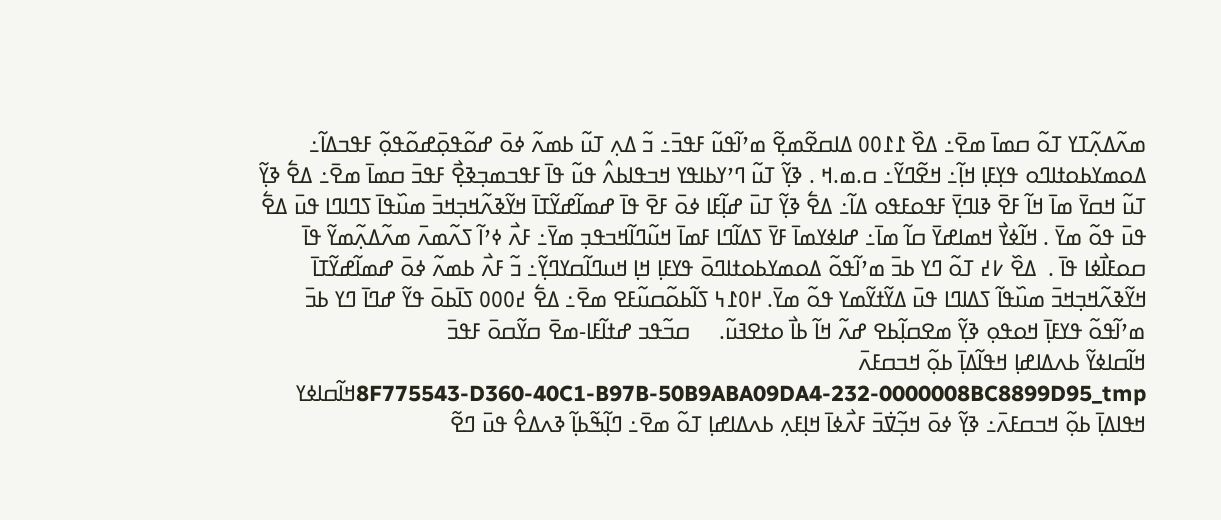ߘߍ߬ߡߍ߲߬ߠߌ ߠߋ߬ ߛߘߊ߫ ߘߐ߫߸ ߡߐ߰ ߁߁߀߀ ߡߊߛߐ߬ߘߐ߲߬ ߘߴߊ߬ߟߎ߬ ߓߟߏ߫߸ ߏ߬ ߡߍ߲ ߠߎ߬ ߕߘߍ߬ ߦߋ߫ ߝߋ߬ߟߋ߲߫ߝߋ߬ߟߋ߲߬ ߓߟߏߡߊ߬߸ ߡߋߘߌߕߋߙߊߣߋ ߟߌ߲ߓߊ߲ ߞߊ߲߬߸ ߞߐ߬ߣߌ߬߸ ߛ.ߘ.ߞ . ߢߌ߲߬ ߠߎ߬ ߣߴߌߕߊߟߌ ߞߏߟߊߕߍ߮ ߟߎ߬ ߟߊ߫ ߓߟߏߘߏ߲ߢߐ߲߯ ߓߟߏ߫ ߛߘߊ߫ ߘߐ߫߸ ߡߐ߱ ߢߌ߲߬ ߠߎ߬ ߞߛߌ߫ ߘߊ߫ ߞߊ߬ ߓߐ߫ ߢߊߣߌ߲߫ ߓߟߋߓߟߋ ߡߊ߬߸ ߡߐ߱ ߢߌ߲߬ ߠߎ߫ ߝߊ߲߬ߓߊ ߦߋ߫ ߓߐ߫ ߟߊ߫ ߝߘߊ߬ߝߌ߬ߠߊ߫ ߞߌ߬ߢߍ߬ߞߏ߲ߞߏ߫ ߘߎ߰ߟߊ߫ ߖߣߊߣߊ ߟߎ߫ ߡߐ߱ ߟߎ߫ ߟߋ߬ ߘߌ߫ . ߞߊ߬ߦߌ߯ ߞߘߊߝߌ߫ ߛߊ߬ ߘߊ߫߸ ߝߊߦߌߘߊ߫ ߓߌ߫ ߖߡߊ߬ߣߊ ߓߘߊ߫ ߞߎ߬ߣߊ߬ߞߏߟߏ߲ ߘߌ߫߸ ߓߍ߯ ߦߴߊ߬ ߖߍ߬ߘߍ߫ ߘߍ߬ߡߍ߲߬ߘߌ߬ ߟߊ߫ ߛߋߓߊ߯ߦߊ ߟߊ߫ .  ߡߐ߰ ߇߄ ߠߋ߬ ߣߌ ߕߏ߫ ߘߴߊ߬ߟߋ߬ ߡߋߘߌߕߋߙߊߣߋ߫ ߟߌߓߊ߲ ߞߊ߲ ߞߎߣߊ߬ߛߌߣߌ߲߬߸ ߏ߬ ߓߍ߯ ߕߘߍ߬ ߦߋ߫ ߝߘߊ߬ߝߌ߬ߠߊ߫ ߞߌ߬ߢߍ߬ߞߏ߲ߞߏ߫ ߘߎ߰ߟߊ߬ ߖߡߊߣߊ ߟߎ߫ ߡߌ߬ߙߌ߬ߘߌ ߟߋ߬ ߘߌ߫. ߂߀߁߆ ߖߊ߬ߕߋ߬ߛߎ߬ߓߐ ߘߐ߫߸ ߡߐ߱ ߄߀߀߀ ߖߊ߫ߕߋ߫ ߟߌ߬ ߝߣߊ߫ ߣߌ ߕߏ߫ ߘߴߊ߬ߟߋ߬ ߟߌߓߊ߲߫ ߞߋߟߋ߲ ߢߌ߲߬ ߘߐߛߊ߲߬ߕߐ ߝߍ߬ ߞߊ߬ ߕߊ߯ ߋߙߐߔߎ߬.     ߛߏ߬ߟߏ ߝߙߊ߬ߓߊ-ߘߐ߫ ߛߌ߬ߛߋ߫ ߓߟߏ߫
ߞߊ߬ߛߊߦߌ߬ ߕߍߡߊߝߊ߲ ߞߟߊ߬ߡߊ߲߫ ߕߋ߲߬ ߞߏߛߓߍ߫
8F775543-D360-40C1-B97B-50B9ABA09DA4-232-0000008BC8899D95_tmpߞߊ߬ߛߊߦߌ ߞߟߊߡߊ߲߫ ߕߋ߲߬ ߞߏߛߓߍ߫߸ ߢߌ߲߬ ߦߋ߫ ߞߏ߲߬ߜ߭ߏ߫ ߓߍ߯ߦߊ߫ ߞߊ߲ߓߍ߲ ߕߍߡߊߝߊ߲ ߠߋ߬ ߘߐ߫߸ ߣߊ߲߬ߒ߬ߕߊ߲߬ ߢߍߡߐ߮ ߟߎ߫ ߣߐ߬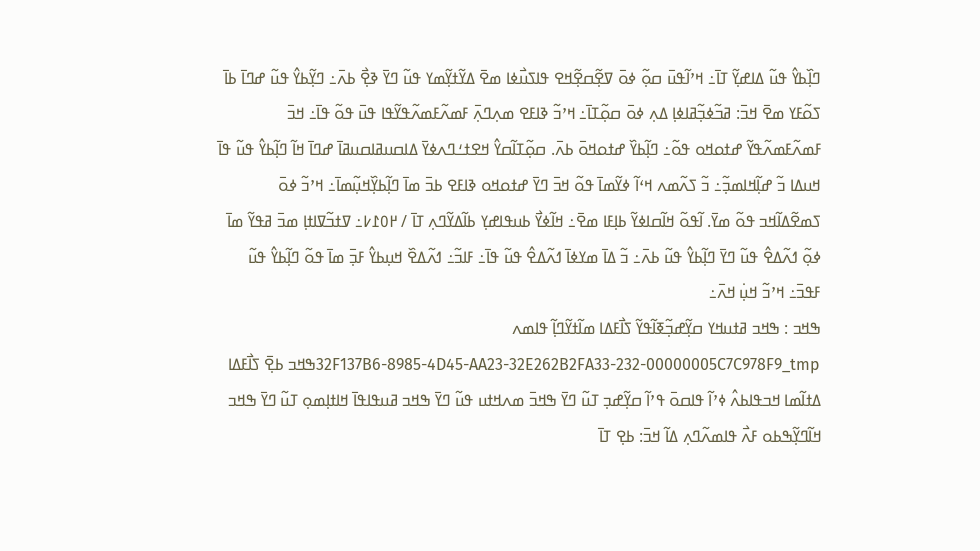ߣߊ߲߰ߕߌ߮ ߟߎ߬ ߡߊߝߌ߲߬ ߠߊ߫߸ ߞߴߊ߬ߟߎ߫ ߛߋ߲߬ ߦߋ߫ ߜߐ߲߬ߛߐ߲߬ߞߐ ߟߊߖߎ߯ߦߊ ߘߐ߫ ߡߌ߬ߙߌ߲߬ߘߌ ߟߎ߬ ߣߌ߫ ߢߐ߲߯ ߕߍ߫߸ ߣߌ߲߬ߕߌ߮ ߟߎ߬ ߝߣߊ߫ ߕߊ߫ ߖߋ߬ߓߌ ߘߐ߫ ߞߏ߫: ߥߏ߬ߦߏ߲߬ߥߊߦߊ߲ ߡߍ߲ ߦߋ߫ ߛߋ߲߬ߠߊ߫߸ ߞߴߏ߬ ߢߊߓߐ ߘߍ߲ߣߍ߲߫ ߓߘߍ߬ߓߘߍ߬ߟߌ߬ߟߊ ߟߎ߫ ߟߋ߬ ߟߊ߫߸ ߞߏ߫ ߓߘߍ߬ߓߘߍ߬ߟߌ߬ ߝߙߋߞߋ ߟߋ߬߸ ߣߊ߲߬ߕߌ߰ ߝߙߋߞߋ߫ ߕߍ߫. ߛߋ߲߬ߠߊ߬ߛߌ߮ ߞߐߙߑߣߍߦߌ߫ ߡߊߛߎߥߊߛߎߥߊ߫ ߝߣߊ߫ ߞߊ߬ ߣߊ߲߬ߕߌ߮ ߟߎ߬ ߟߊ߫ ߞߎߡߊ ߏ߬ ߝߊ߲߬ߞߊߘߏ߲߬߸ ߏ߬ ߖߍ߬ߘߍ ߞߵߊ߬ ߦߌ߬ߘߊ߫ ߟߋ߬ ߞߏ߫ ߣߌ߫ ߝߙߋߞߋ ߢߊߓߐ ߕߏ߫ ߘߊ߫ ߣߊ߲߬ߕߌ߲߰ߞߎ߲߬ߘߊ߫߸ ߞߴߏ߬ ߦߋ߫ ߖߘߐ߬ߡߊ߬ߞߏ ߟߋ߬ ߘߌ߫. ߊ߬ߟߋ߬ ߞߊ߬ߛߊߦߌ߬ ߕߊ߲ߓߊ ߘߐ߫߸ ߞߊ߬ߦߌ߯ ߕߎߟߊߝߌ߲ ߕߊ߬ߡߌ߬ߣߍ߲ ߠߊ߫ / ߂߀߁߇߸ ߜߙߏ߬ߜߊߙߊ߲ ߘߏ߫ ߥߟߌ߬ ߘߊ߫ ߦߋ߲߬ ߗߍ߬ߡߐ߮ ߟߎ߬ ߣߌ߫ ߣߊ߲߬ߕߌ߮ ߟߎ߬ ߕߍ߫߸ ߏ߬ ߡߊ߫ ߘߌߦߊ߫ ߗߍ߬ߡߐ߮ ߟߎ߬ ߟߊ߫߸ ߓߊߏ߬߸ ߗߍ߬ߡߐ߰ ߞߎ߲ߕߌ߮ ߓߏ߲߫ ߘߊ߫ ߟߋ߬ ߣߊ߲߬ߕߌ߮ ߟߎ߬ ߓߟߏ߫߸ ߞߴߏ߬ ߞߎ߲߭ ߞߍ߫߸
ߒߞߏ : ߒߞߏ ߥߙߎߞߌ ߛߌ߲߬ߝߏ߲߬ߧߊ߬ߟߌ߬ ߖߊ߯ߓߡߊ ߘߊ߬ߙߌ߬ߣߊ߲߬ ߟߊߘߍ
32F137B6-8985-4D45-AA23-32E262B2FA33-232-00000005C7C978F9_tmpߒߞߏ ߕߐ߲߫ ߖߊ߯ߓߡߊ ߡߙߊ߬ߘߊ ߞߏߟߊߕߍ߮ ߦߴߊ߬ ߟߊߛߋ߫ ߟߴߊ߬ ߛߌ߲߬ߝߏ߲ ߠߎ߬ ߣߌ߫ ߒߞߏ߫ ߘߍߞߙߎ ߟߎ߬ ߣߌ߫ ߒߞߏ ߥߎߟߊߟߊ߫ ߞߊߙߊ߲ߘߋ߲ ߠߎ߬ ߣߌ߫ ߒߞߏ ߞߊ߬ߣߌ߲߬ߒߕߋ ߓߍ߯ ߟߊߘߍ߬ߣߍ߲ ߡߊ߬ ߞߏ߫: ߕߐ߲ ߠߊ߫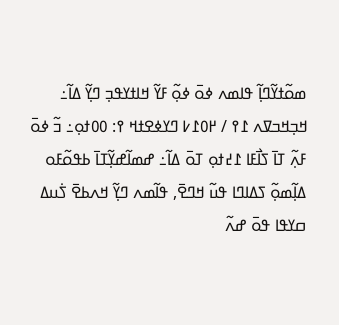ߘߋ߬ߙߌ߬ߣߊ߲߬ ߟߊߘߍ ߦߋ߫ ߦߋ߲߬ ߓߌ߬ ߞߊߙߌߟߏ߲ ߣߌ߲߬ ߡߊ߬߸ ߞߏ߲ߞߏߜߍ ߁߉ / ߂߀߁߇ ߣߌߦߐߙߞ ߉: ߀߀ߙߋ߲߸ ߏ߬ ߦߋ߫ ߓߍ߲߬ ߠߊ߫ ߖߊ߯ߓߊ ߁߄ߙߋ߲ ߠߋ߫ ߡߊ߬߸ ߝߘߊ߬ߝߌ߲߬ߠߊ߫ ߕߟߋ߬ߓߋ ߡߊ߲߬ߘߋ߲߬ ߖߡߊߣߊ ߟߎ߬ ߞߣߐ߫, ߟߊ߬ߘߍ ߣߌ߲߬ ߞߍߕߐ߫ ߖ߭ߎߡ ߛߌߟߊ ߟߋ߫ ߝߍ߬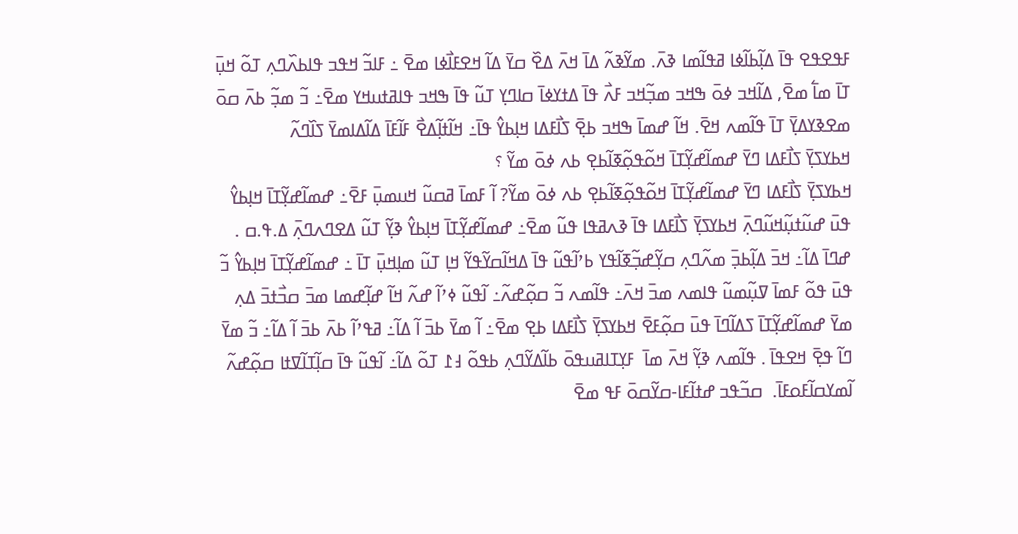ߓߟߐߟߐ ߟߊ߫ ߡߊ߲߬ߕߊ߬ߦߊ ߥߟߊ߬ߘߊ ߢߍ߫. ߘߌ߬ߢߍ߬ ߡߊ߫ ߞߍ߫ ߡߐ߰ ߛߌ߫ ߡߊ߬ ߞߐߓߊ߯ߦߊ ߘߐ߫ ߸ ߓߊߏ߬ ߞߟߏ ߟߊߕߍ߰ߣߍ߲ ߠߋ߬ ߞߎ߲߫ ߠߊ߫ ߘߊ߱ ߘߐ߫, ߡߊ߬ߞߏ ߦߋ߫ ߒߞߏ ߘߏ߲߬ߞߏ ߓߍ߯ ߟߊ߫ ߡߙߌߦߊ߫ ߛߊߣߌ߲ ߠߎ߬ ߟߊ߫ ߒߞߏ ߟߊߥߙߎߞߌ ߘߐ߫߸ ߏ߬ ߘߏ߲߬ ߕߍ߫ ߛߋ߫ ߘߐߢߌߡߌ߲߫ ߠߊ߫ ߟߊ߬ߘߍ ߞߐ߫. ߞߊ߬ ߝߘߊ߫ ߒߞߏ ߕߐ߲߫ ߖߊ߯ߓߡߊ ߞߊ߲ߕߌ߮ ߟߊ߫߸ ߞߊ߬ߙߊ߲߬ߡߐ߯ ߓߊ߬ߓߊ߫ ߡߊ߬ߡߊߘߌ߫ ߖߊ߰ߣߍ߬
ߞߕߌߖߌ߲߫ ߖߊ߯ߓߡߊ ߣߌ߫ ߝߘߊ߬ߝߌ߲߬ߠߊ߫ ߞߋ߬ߟߋ߲߬ߧߊ߬ߕߐ߲ ߕߍ ߦߋ߫ ߘߌ߬ ؟
ߞߕߌߖߌ߲߫ ߖߊ߯ߓߡߊ ߣߌ߫ ߝߘߊ߬ߝߌ߲߬ߠߊ߫ ߞߋ߬ߟߋ߲߬ߧߊ߬ߕߐ߲ ߕߍ ߦߋ߫ ߘߌ߬? ߊ߬ ߓߘߊ߫ ߥߛߎ߬ ߞߎߘߎ߲߫ ߓߐ߫߸ ߝߘߊ߬ߝߌ߲߬ߠߊ߫ ߞߊ߲ߕߌ߮ ߟߎ߫ ߝߎ߬ߙߎ߲߬ߞߎ߬ߣߍ߲߫ ߞߕߌߖߌ߲߫ ߖߊ߯ߓߡߊ ߟߊ߫ ߢߍߥߟߊ ߟߎ߬ ߘߐ߫߸ ߝߘߊ߬ߝߌ߲߬ߠߊ߫ ߞߊ߲ߕߌ߮ ߢߌ߲߬ ߠߎ߬ ߡߐߣߍߣߍ߲߫ ߡ.ߟ.ߛ . ߝߣߊ߫ ߡߊ߬߸ ߞߏ߫ ߡߊ߲߬ߕߏ߲߫ ߘߍ߬ߣߍ߲ ߛߌ߲߬ߝߏ߲߬ߧߊ߬ߟߌ ߕߴߊ߬ߟߎ߬ ߟߊ߫ ߡߞߊ߬ߛߌ߬ߟߌ߬ ߞߊ߲ ߠߎ߬ ߘߊ߲ߞߎ߲߫ ߠߊ߫ ߸ ߝߘߊ߬ߝߌ߲߬ߠߊ߫ ߞߊ߲ߕߌ߮ ߏ߬ ߟߎ߫ ߟߋ߬ ߓߘߊ߫ ߜߎ߲߬ߘߎ߬ ߟߊߘߍ ߘߏ߫ ߞߍ߫߸ ߟߊ߬ߘߍ ߏ߬ ߛߋ߲߬ߝߍ߬߸ ߊ߬ߟߎ߬ ߦߴߊ߬ ߝߍ߬ ߞߊ߬ ߝߊ߲߬ߝߘߊ ߘߏ߫ ߛߏ߯ߙߏ߫ ߡߍ߲ ߘߌ߫ ߝߘߊ߬ߝߌ߲߬ߠߊ߫ ߖߡߊ߬ߣߊ߫ ߟߎ߫ ߛߋ߲߬ߓߐ߫ ߞߕߌߖߌ߲߫ ߖߊ߯ߓߡߊ ߕߐ߲ ߘߐ߫߸ ߊ߬ ߘߌ߫ ߕߏ߫ ߊ߬ ߡߊ߬߸ ߥߟߴߊ߬ ߕߍ߫ ߕߏ߫ ߊ߬ ߡߊ߬߸ ߏ߬ ߘߌ߫ ߣߊ߬ ߟߐ߲߫ ߞߐߟߊ߫ . ߟߊ߬ߘߍ ߢߌ߲߬ ߞߍ߫ ߘߊ߫  ߓߌ߲ߠߊߥߎߟߋ߫ ߕߊ߬ߡߌ߬ߣߍ߲ ߕߟߋ߬ ߃߁ ߠߋ߬ ߡߊ߬߸ ߊ߬ߟߎ߬ ߟߊ߫ ߛߊ߲߬ߠߊ߬ߜߙߊ ߛߋ߲߬ߝߍ߬ ߊ߬ߘߌߛߊ߬ߓߋߓߊ߫.  ߛߏ߬ߟߏ ߝߙߊ߬ߓߊ-ߛߌ߬ߛߋ߫ ߓߟ ߘߐ߫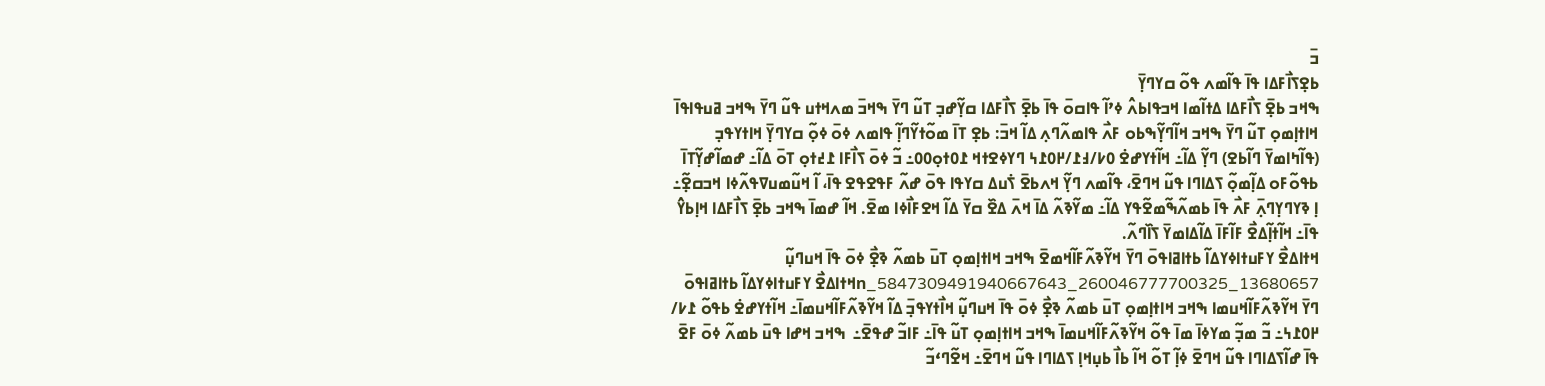ߏ߫
ߕߐ߲ߖߊ߯ߓߡߊ ߟߊ߫ ߟߊ߬ߘߍ ߟߋ߬ ߛߌߣߌ߲߫
ߒߞߏ ߕߐ߲߫ ߖߊ߯ߓߡߊ ߡߙߊ߬ߘߊ ߞߏߟߊߕߍ߮ ߦߴߊ߬ ߟߊߛߋ߫ ߟߊ߫ ߕߐ߲߫ ߖߊ߯ߓߡߊ ߛߌ߲߬ߝߏ߲ ߠߎ߬ ߣߌ߫ ߒߞߏ߫ ߘߍߞߙߎ ߟߎ߬ ߣߌ߫ ߒߞߏ ߥߎߟߊߟߊ߫ ߞߊߙߊ߲ߘߋ߲ ߠߎ߬ ߣߌ߫ ߒߞߏ ߞߊ߬ߣߌ߲߬ߒߕߋ ߓߍ߯ ߟߊߘߍ߬ߣߍ߲ ߡߊ߬ ߞߏ߫: ߕߐ߲ ߠߊ߫ ߘߋ߬ߙߌ߬ߣߊ߲߬ ߟߊߘߍ ߦߋ߫ ߦߋ߲߬ ߛߌߣߌ߲߫ ߞߊߙߌߟߏ߲ (ߟߊ߬ߤߊߘߌ߫ ߣߊ߬ߕߐ) ߣߌ߲߬ ߡߊ߬߸ ߞߊ߬ߙߌߝߐ߭ ߀߇/߃߁/߂߀߁߆ ߣߌߦߐߙߞ ߁߀ߙߋ߲߀߀߸ ߏ߬ ߦߋ߫ ߖߊ߯ߓߊ ߁߄ߙߋ߲ ߠߋ߫ ߡߊ߬߸ ߝߘߊ߬ߝߌ߲߬ߠߊ߫ ߕߟߋ߬ߓߋ ߡߊ߲߬ߘߋ߲߬ ߖߡߊߣߊ ߟߎ߬ ߞߣߐ߫، ߟߊ߬ߘߍ ߣߌ߲߬ ߞߍߕߐ߫ ߖ߭ߎߡ ߛߌߟߊ ߟߋ߫ ߝߍ߬ ߓߟߐߟߐ ߟߊ߫، ߊ߬ ߞߎ߬ߘߎߜߟߍ߬ߦߊ ߞߏߛߐ߲߬߸ ߊ߲ ߢߌߣߌ߲ߣߍ߲߫ ߓߍ߯ ߟߊ߫ ߕߘߍ߬ߒ߬ߘߐ߬ߟߌ ߡߊ߬߸ ߘߌ߬ߢߍ߬ ߡߊ߫ ߞߍ߫ ߡߐ߰ ߛߌ߫ ߡߊ߬ ߞߐߓߊ߯ߦߊ ߘߐ߫. ߞߊ߬ ߝߘߊ߫ ߒߞߏ ߕߐ߲߫ ߖߊ߯ߓߡߊ ߞߊ߲ߕߌ߮ ߟߊ߫߸ ߞߊ߬ߙߊ߲߬ߡߐ߯ ߓߊ߬ߓߊ߫ ߡߊ߬ߡߊߘߌ߫ ߖߊ߰ߣߍ߬.
ߞߙߊߡߐ߯ ߌߓߎߙߊߦߌߡߊ߬ ߕߙߊߥߊߟߋ߫ ߣߌ߫ ߞߌ߬ߢߍ߬ߓߊ߬ߞߘߐ߫ ߒߞߏ ߞߊߙߊ߲ߘߋ߲ ߠߎ߫ ߕߘߍ߬ ߢߐ߲߯ ߦߋ߫ ߟߊ߫ ߞߎߣߎ߲߬
13680657_260046777700325_5847309491940667643_nߞߙߊߡߐ߯ ߌߓߎߙߊߦߌߡߊ߬ ߕߙߊߥߊߟߋ߫ ߣߌ߫ ߞߌ߬ߢߍ߬ߓߊ߬ߞߎߘߊ ߒߞߏ ߞߊߙߊ߲ߘߋ߲ ߠߎ߫ ߕߘߍ߬ ߢߐ߲߯ ߦߋ߫ ߟߊ߫ ߞߎߣߎ߲߬ ߞߊ߯ߙߌߟߏ߲߫ ߡߊ߬ ߞߌ߬ߢߍ߬ߓߊ߬ߞߎߘߊ߫߸ ߞߊ߬ߙߌߝߐ߭ ߕߟߋ߬ ߁߇/ ߂߀߁߆߸ ߏ߬ ߘߏ߲߬ ߘߌߦߊ߫ ߘߊ߫ ߟߋ߬ ߞߌ߬ߢߍ߬ߓߊ߬ߞߎߘߊ߫ ߒߞߏ ߞߊߙߊ߲ߘߋ߲ ߠߎ߬ ߟߊ߫߸ ߓߊߏ߬ ߝߟߐ߫߸  ߒߞߏ ߞߝߊ ߟߎ߫ ߕߘߍ߬ ߦߋ߫ ߓߐ߫ ߟߊ߫ ߝߊ߬ߖߡߊߣߊ ߟߎ߬ ߞߣߐ߫ ߦߊ߲߬ ߠߋ߬ ߞߊ߬ ߕߊ߯ ߕߎ߲ߞߊ߲ ߖߡߊߣߊ ߟߎ߬ ߞߣߐ߫߸ ߞߐ߬ߣߵߏ߬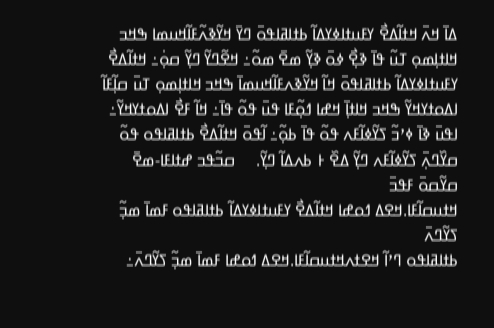ߡߊ߫ ߞߍ߫ ߞߙߊ߬ߡߐ߯ ߌߓߎߙߊߦߌߡߊ߬ ߕߙߊߥߊߟߋ߫ ߣߌ߫ ߞߌ߬ߢߍ߬ߓߊ߬ߞߎߘߊ ߒߞߏ ߞߊߙߊ߲ߘߋ߲ ߠߎ߬ ߟߊ߫ ߢߐ߲߯ ߦߋ߫ ߢߌ߲߬ ߘߐ߫ ߘߋ߬߸ ߞߐ߬ߣߌ߬ ߣߌ߲߬ ߛߋ߲߭߸ ߞߙߊ߬ߡߐ߯ ߌߓߎߙߊߦߌߡߊ߬ ߕߙߊߥߊߟߋ߫ ߞߊ߬ ߞߌ߬ߢߍߓߊ߬ߞߎߘߊ߫ ߒߞߏ ߞߊߙߊ߲ߘߋ߲ ߠߎ߫ ߛߊ߲߬ߓߊ߬  ߊߡߋߙߌߞߌ߬ ߒߞߏ ߞߊߙߊ߲߫ ߞߝߊ ߗߋ߲߬ߓߊ ߟߎ߫ ߟߋ߬ ߟߊ߫߸ ߞߊ߬ ߓߐ߯ ߊߡߋߙߌߞߌ߬߸ ߊߟߎ߫ ߢߊ߫ ߦߴߏ߬ ߖߌ߬ߦߊ߬ߓߍ ߟߋ߬ ߟߊ߫ ߕߋ߲߬߸ ߊ߬ߟߋ߫ ߞߙߊ߬ߡߐ߯ ߕߙߊߥߊߟߋ ߟߋ߬ ߛߌ߰ߣߍ߲߫ ߖߌ߬ߦߊ߬ߓߍ ߣߌ߲߬ ߡߐ߰ ߅ ߕߍߡߊ߬ ߣߌ߲߬.     ߛߏ߬ߟߏ ߝߙߊߓߊ-ߘߐ߫ ߛߌ߬ߛߋ߫ ߓߟߏ߫
ߞߙߎߛߊ߬ߓߊ.ߞߐߡ ߗߋߝߊ ߞߙߊ߬ߡߐ߯ ߌߓߎߙߊߦߌߡߊ߬ ߕߙߊߥߊߟߋ ߓߘߊ߫ ߘߏ߲߬ ߖߌ߬ߣߍ߫
ߕߙߊߥߊߟߋ ߣߴߊ߬ ߞߐߙߍߞߙߎߛߊ߬ߓߊ.ߞߐߡ ߗߋߝߊ ߓߘߊ߫ ߘߏ߲߬ ߖߌ߬ߣߍ߫߸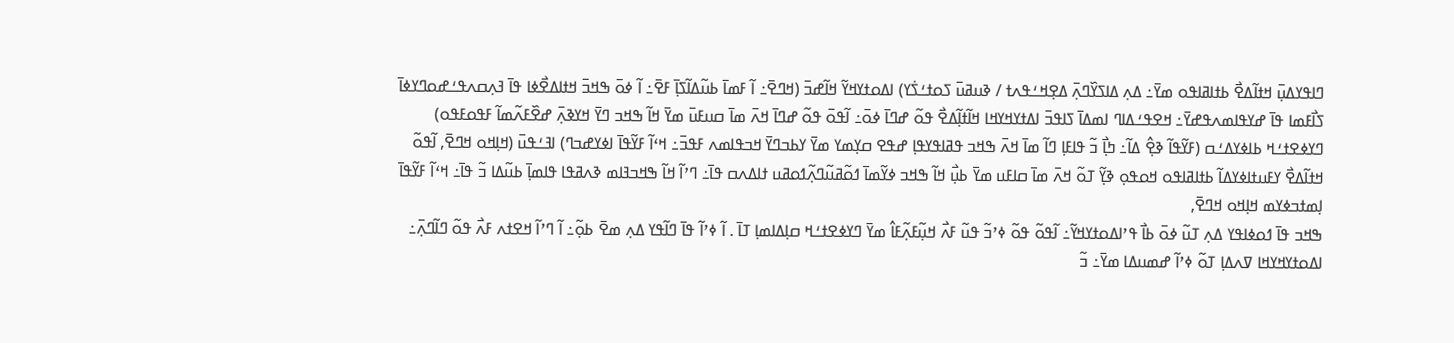ߣߊߟߌߡߎ߲߫ ߞߙߊ߬ߡߐ߯ ߕߙߊߥߊߟߋ ߘߌ߫߸ ߡߍ߲ ߡߊߖߌ߰ߣߍ߲߫ ߡߐ߲ߞߑߟߍߙ / ߢߎߥߎ߫ ߖߋߙߑߖ߭ߌ) ߊߡߋߙߌߞߌ߬ ߞߊ߬ߝߏ߫ (ߞߣߐ߫߸ ߊ߬ ߓߘߊ߫ ߕߎ߬ߡߊ߬ߖߊ߲߫ ߓߐ߫߸ ߊ߬ ߦߋ߫ ߒߞߏ߫ ߞߙߊߡߐ߯ߦߊ ߟߊ߫ ߔߍ߲ߛߍߟߑߝߋߣߌߦߊ߫ ߖߊ߯ߓߘߊ ߟߊ߫ ߝߌߟߊߘߍߟߝߌ߫߸ ߞߐߟߑߡߊߣ ߊߘߡߊ߫ ߖߊߟߏ߫ ߊߡߙߌߞߌߞߊ ߞߊ߬ߙߊ߲߬ߡߐ߯ ߟߋ߬ ߝߣߊ߫ ߦߋ߫߸ ߊ߬ߟߋ߫ ߟߋ߬ ߝߣߊ߫ ߞߍ߫ ߘߊ߫ ߛߎߓߎ߫ ߘߌ߫ ߞߊ߬ ߒߞߏ ߣߌ߫ ߞߌߢߍ߲߫ ߝߐ߰ߓߍ߬ߘߊ߬ ߓߟߋߓߟߋ) ߣߌߦߐߙߑߞ ߕߊߦߌߡߑߛ (ߓߌ߬ߟߊ߬ ߢߐ߲߮ ߡߊ߬߸ ߤߊ߲߯ ߏ߬ ߟߊߓߊ߲ ߣߊ߬ ߘߊ߫ ߞߍ߫ ߒߞߏ ߟߥߊߟߌߟߊ߲ ߝߟߐ ߛߌ߲ߘߌ ߘߌ߫ ߌߕߏߣߌ߫ ߞߏߟߊߘߍ ߓߟߏ߫߸ ߞߵߊ߬ ߓߌ߬ߟߊ߫ ߊߦߌߝߏߣ) ߊߔߑߟߎ߫ (ߞߊ߲ߞߋ ߞߣߐ߫, ߊ߬ߟߋ߬ ߞߙߊ߬ߡߐ߯ ߌߓߎߙߊߦߌߡߊ߬ ߕߙߊߥߊߟߋ ߞߋߟߋ߲ ߢߌ߲߬ ߠߋ߬ ߞߍ߫ ߘߊ߫ ߛߊߓߎ ߘߌ߫ ߕߎ߲߯ ߞߊ߬ ߒߞߏ ߦߌ߬ߘߊ߫ ߗߋ߬ߥߎ߬ߣߍ߲߬ߗߋߥߎ ߙߊߡߍߛ ߟߊ߫߸ ߣߴߊ߬ ߞߊ߬ ߒߞߏߔߊߘ ߢߍߥߟߊ ߟߊߘߊ߲߫ ߕߎ߬ߡߊ ߏ߬ ߟߊ߫߸ ߞߵߊ߬ ߓߌ߬ߟߊ߫ ߊ߲ߘߙߏߦߌߘ ߞߊ߲ߞߋ ߞߣߐ߫,
ߒߞߏ ߟߊ߫ ߗߋߦߊߟߌ ߡߍ߲ ߠߎ߬ ߦߋ߫ ߕߊ߯ ߟߴߊߡߋߙߌߞߌ߬߸ ߊ߬ߟߋ߬ ߟߋ߬ ߦߴߏ߬ ߟߎ߬ ߓߍ߯ ߞߎ߲߬ߓߍ߲߬ߓߊ߮ ߘߌ߫ ߣߌߦߐߙߑߞ ߛߊ߲ߡߊߘߊ߲ ߠߊ߫ . ߊ߬ ߦߴߊ߬ ߟߊ߫ ߣߊ߬ߟߌ ߡߍ߲ ߘߐ߫ ߕߋ߲߬߸ ߊ߬ ߣߴߊ߬ ߞߐߙߍ ߓߍ߯ ߟߋ߬ ߣߊ߬ߣߍ߲߫߸ ߊߡߋߙߌߞߌߞߊ ߜߍߡߊ߲ ߠߋ߬ ߦߴߊ߬ ߝߘߎߡߊ ߘߌ߫߸ ߏ߬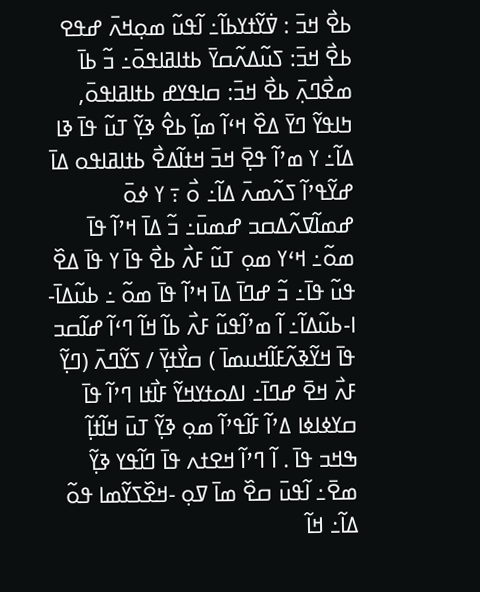ߕߐ߯ ߞߏ߫ : ߜ߭ߌ߬ߙߌߕߊ߬߸ ߊ߬ߟߎ߬ ߘߋ߲ߞߍ߫ ߝߟߐ ߕߐ߯ ߞߏ߫: ߖߎ߬ߡߍ߬ߛߌ߫ ߕߙߊߥߊߟߋ߫߸ ߏ߬ ߕߊ߫ ߘߐ߯ߣߍ߲߫ ߕߐ߯ ߞߏ߫: ߛߊߟߌߝ ߕߙߊߥߊߟߋ߫, ߤߊߟߌ߬ ߣߌ߫ ߡߐ߰ ߞߵߊ߬ ߘߊ߲߬ ߕߐ߮ ߢߌ߲߬ ߠߎ߬ ߟߊ߫ ߢߊ ߡߊ߬߸ ߌ ߘߴߊ߬ ߟߐ߲߫ ߞߏ߫ ߞߙߊ߬ߡߐ߯ ߕߙߊߥߊߟߋ ߡߊ߫ ߝߌ߬ߟߴߊ߬ ߖߍ߬ߘߍ߫ ߡߊ߬߸ ߋ߯ ߹ ߌ ߦߋ߫ ߝߘߊ߬ߜߍ߬ߡߛߏ ߝߘߎ߫߸ ߏ߬ ߡߊ߫ ߞߴߊ߬ ߟߊ߫ ߘߋ߬߸ ߞߵߌ ߘߋ߲ ߠߎ߬ ߓߍ߯ ߕߐ߯ ߟߊ߫ ߌ ߟߊ߫ ߡߐ߰ ߟߎ߬ ߟߊ߫߸ ߏ߬ ߝߣߊ߫ ߡߊ߫ ߞߴߊ߬ ߟߊ߫ ߘߋ߬ ߸ ߕߎ߬ߡߊ߫-ߊ-ߕߎ߬ߡߊ߬߸ ߊ߬ ߘߴߊ߬ߟߎ߬ ߓߍ߯ ߕߊ߬ ߞߊ߬ ߣߵߊ߬ ߝߊ߬ߛߏ ߟߊ߫ ߞߌ߬ߢߍ߬ߓߊ߬ߞߎߘߊ߫ ) ߛߌ߯ߙߌ߲߫ / ߖߌ߬ߣߍ߫ (ߣߌ߲߬ ߓߍ߯ ߞߐ߫ ߝߣߊ߫߸ ߊߡߋߙߌߞߌ߬ ߓߊ߯ߙߊ ߣߴߊ߬ ߟߊ߫ ߛߌߦߊߦߊ ߡߴߊ߬ ߓߊ߬ߟߴߊ߬ ߘߋ߲ ߢߌ߲߬ ߠߎ߫ ߞߊ߬ߙߊ߲߬ ߒߞߏ ߟߊ߫ . ߊ߬ ߣߴߊ߬ ߞߐߙߍ ߟߊ߫ ߣߊ߬ߟߌ ߢߌ߲߬ ߘߐ߫߸ ߊ߬ߟߎ߫ ߛߐ߰ ߘߊ߫ ߜߋ߲ -ߞߐ߰ߖߌ߬ߘߊ ߟߋ߬ ߡߊ߬߸ ߞߊ߬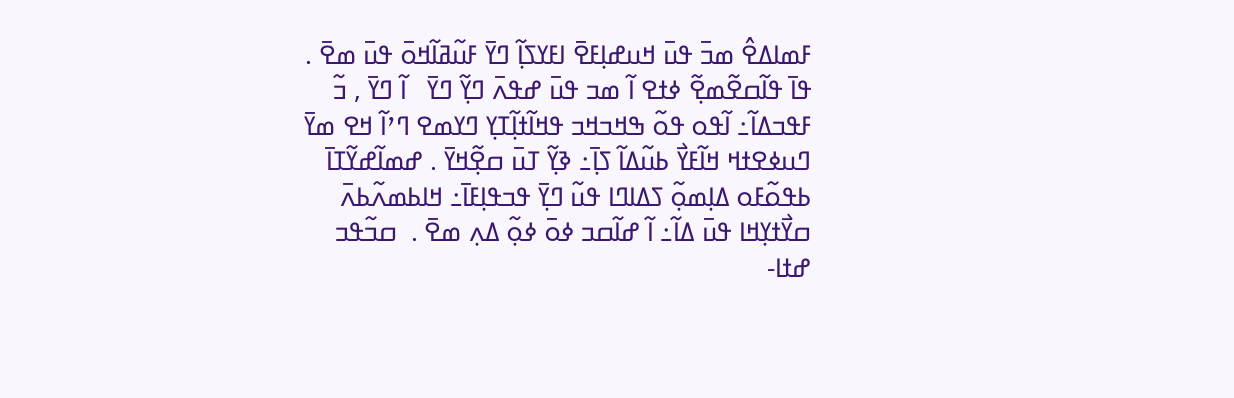ߓߘߊߡߐ߮ ߘߏ߫ ߟߎ߫ ߞߎߝߊ߲ߓߐ߫ ߊߓߌߖߊ߲߬ ߣߌ߫ ߓߎ߬ߥߊ߬ߞߋ߫ ߟߎ߫ ߘߐ߫ . ߟߊ߫ ߟߊ߬ߛߐ߬ߘߐ߲߬ ߦߙߐ ߊ߬ ߘߏ ߟߎ߫ ߝߟߍ߫ ߣߌ߲߬ ߣߌ߫   ߊ߬ ߣߌ߫ , ߏ߬ ߓߟߏߡߊ߬߸ ߊ߬ߟߋ ߟߋ߬ ߒߞߏߞߏ ߟߞߊ߬ߙߊ߲߬ߠߌ߲ ߣߌߘߐ ߣߴߊ߬ ߞߐ ߘߌ߫ ߣߎߦߐߙߞ ߞߊ߬ߓߌ߯ ߕߎ߬ߡߊ߬ ߖߊ߲߫߸ ߢߌ߲߬ ߠߎ߫ ߛߐ߲߬ߞߌ߫ . ߝߘߊ߬ߝߌ߬ߠߊ߫ ߕߟߋ߬ߓߋ ߡߊ߲ߘߋ߲߬ ߖߡߊߣߊ ߟߎ߬ ߣߌ߲߫ ߟߏߟߊ߲ߓߊ߫߸ ߞߊߕߘߍ߬ߕߍ߫ ߛߌ߯ߙߌ߲ߞߊ ߟߎ߫ ߡߊ߬߸ ߊ߬ ߝߊ߬ߛߏ ߦߋ߫ ߦߋ߲߬ ߡߍ߲ ߘߐ߫ .  ߛߏ߬ߟߏ ߝߙߊ-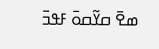ߘߐ߫ ߛߌ߬ߛߋ߫ ߓߟߏ߫